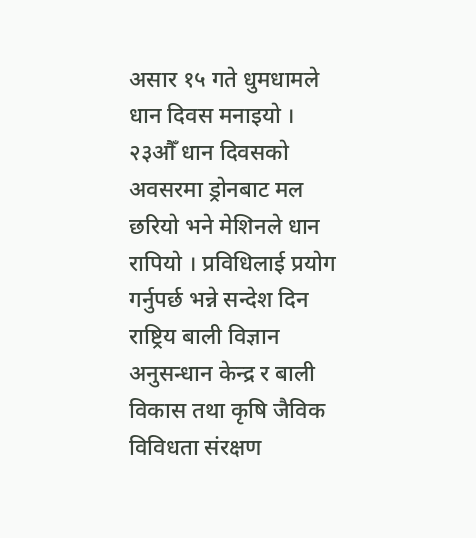असार १५ गते धुमधामले धान दिवस मनाइयो । २३औँ धान दिवसको अवसरमा ड्रोनबाट मल छरियो भने मेशिनले धान रापियो । प्रविधिलाई प्रयोग गर्नुपर्छ भन्ने सन्देश दिन राष्ट्रिय बाली विज्ञान अनुसन्धान केन्द्र र बाली विकास तथा कृषि जैविक विविधता संरक्षण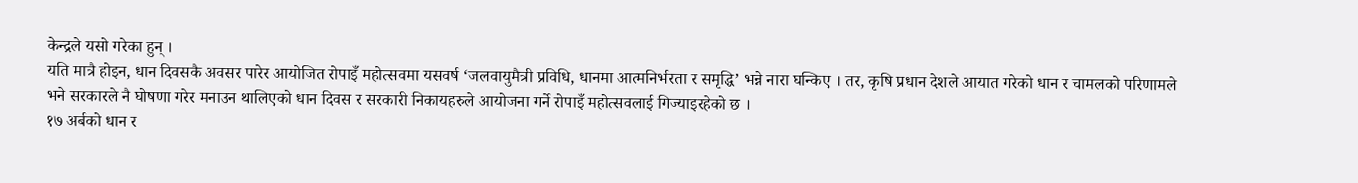केन्द्रले यसो गरेका हुन् ।
यति मात्रै होइन, धान दिवसकै अवसर पारेर आयोजित रोपाइँ महोत्सवमा यसवर्ष ‘जलवायुमैत्री प्रविधि, धानमा आत्मनिर्भरता र समृद्धि’ भन्ने नारा घन्किए । तर, कृषि प्रधान देशले आयात गरेको धान र चामलको परिणामले भने सरकारले नै घोषणा गरेर मनाउन थालिएको धान दिवस र सरकारी निकायहरुले आयोजना गर्ने रोपाइँ महोत्सवलाई गिज्याइरहेको छ ।
१७ अर्बको धान र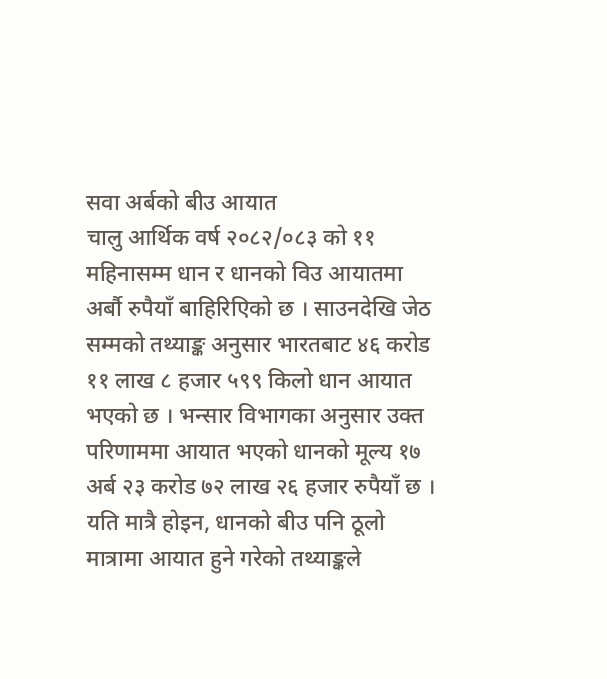सवा अर्बको बीउ आयात
चालु आर्थिक वर्ष २०८२/०८३ को ११ महिनासम्म धान र धानको विउ आयातमा अर्बौ रुपैयाँ बाहिरिएिको छ । साउनदेखि जेठ सम्मको तथ्याङ्क अनुसार भारतबाट ४६ करोड ११ लाख ८ हजार ५९९ किलो धान आयात भएको छ । भन्सार विभागका अनुसार उक्त परिणाममा आयात भएको धानको मूल्य १७ अर्ब २३ करोड ७२ लाख २६ हजार रुपैयाँ छ ।
यति मात्रै होइन, धानको बीउ पनि ठूलो मात्रामा आयात हुने गरेको तथ्याङ्कले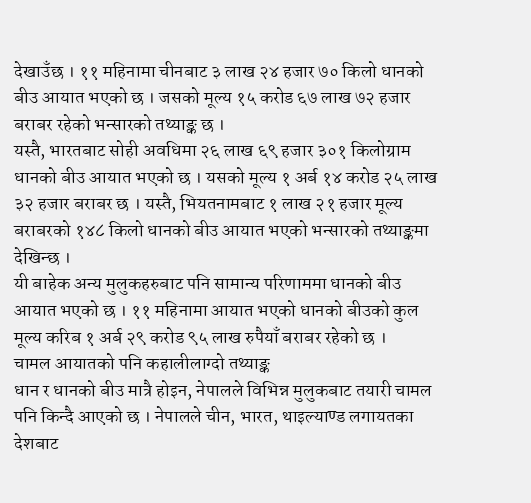देखाउँछ । ११ महिनामा चीनबाट ३ लाख २४ हजार ७० किलो धानको बीउ आयात भएको छ । जसको मूल्य १५ करोड ६७ लाख ७२ हजार बराबर रहेको भन्सारको तथ्याङ्क छ ।
यस्तै, भारतबाट सोही अवधिमा २६ लाख ६९ हजार ३०१ किलोग्राम धानको बीउ आयात भएको छ । यसको मूल्य १ अर्ब १४ करोड २५ लाख ३२ हजार बराबर छ । यस्तै, भियतनामबाट १ लाख २१ हजार मूल्य बराबरको १४८ किलो धानको बीउ आयात भएको भन्सारको तथ्याङ्कमा देखिन्छ ।
यी बाहेक अन्य मुलुकहरुबाट पनि सामान्य परिणाममा धानको बीउ आयात भएको छ । ११ महिनामा आयात भएको धानको बीउको कुल मूल्य करिब १ अर्ब २९ करोड ९५ लाख रुपैयाँ बराबर रहेको छ ।
चामल आयातको पनि कहालीलाग्दो तथ्याङ्क
धान र धानको बीउ मात्रै होइन, नेपालले विभिन्न मुलुकबाट तयारी चामल पनि किन्दै आएको छ । नेपालले चीन, भारत, थाइल्याण्ड लगायतका देशबाट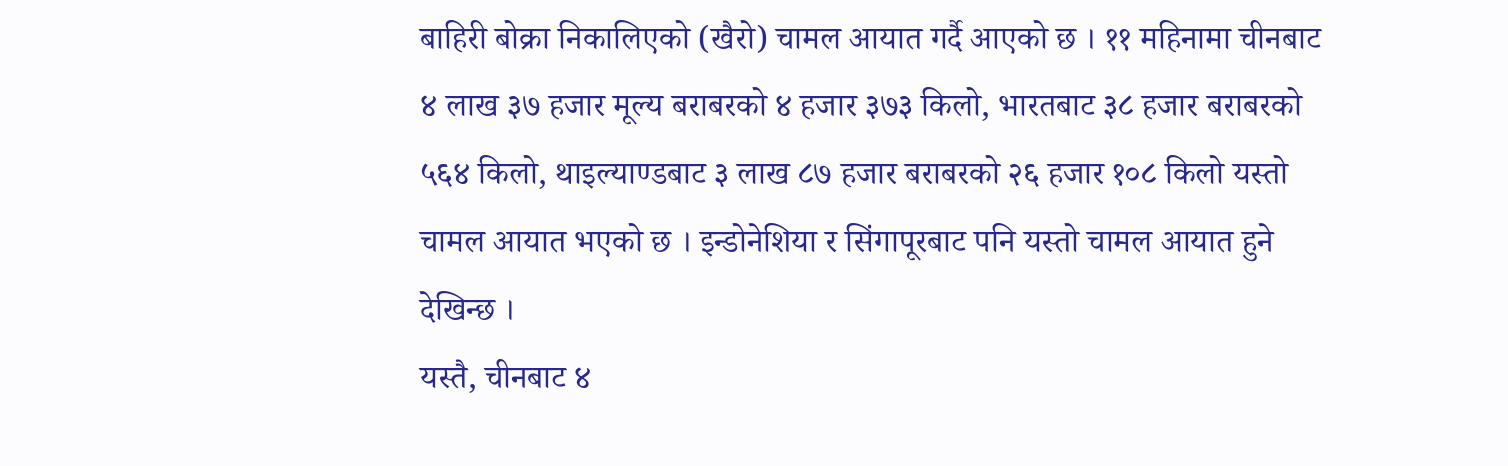बाहिरी बोक्रा निकालिएको (खैरो) चामल आयात गर्दै आएको छ । ११ महिनामा चीनबाट ४ लाख ३७ हजार मूल्य बराबरको ४ हजार ३७३ किलो, भारतबाट ३८ हजार बराबरको ५६४ किलो, थाइल्याण्डबाट ३ लाख ८७ हजार बराबरको २६ हजार १०८ किलो यस्तो चामल आयात भएको छ । इन्डोनेशिया र सिंगापूरबाट पनि यस्तो चामल आयात हुने देखिन्छ ।
यस्तै, चीनबाट ४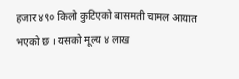हजार ४९० किलो कुटिएको बासमती चामल आयात भएको छ । यसको मूल्य ४ लाख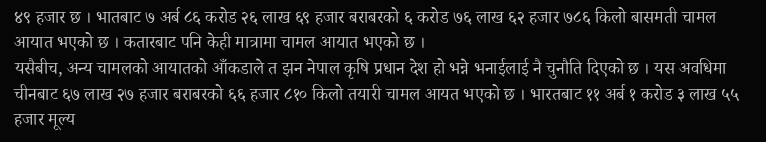४९ हजार छ । भातबाट ७ अर्ब ८६ करोड २६ लाख ६९ हजार बराबरको ६ करोड ७६ लाख ६२ हजार ७८६ किलो बासमती चामल आयात भएको छ । कतारबाट पनि केही मात्रामा चामल आयात भएको छ ।
यसैबीच, अन्य चामलको आयातको आँकडाले त झन नेपाल कृषि प्रधान देश हो भन्ने भनाईलाई नै चुनौति दिएको छ । यस अवधिमा चीनबाट ६७ लाख २७ हजार बराबरको ६६ हजार ८१० किलो तयारी चामल आयत भएको छ । भारतबाट ११ अर्ब १ करोड ३ लाख ५५ हजार मूल्य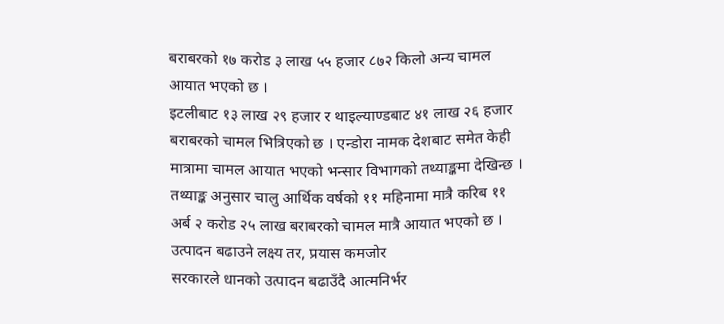बराबरको १७ करोड ३ लाख ५५ हजार ८७२ किलो अन्य चामल आयात भएको छ ।
इटलीबाट १३ लाख २९ हजार र थाइल्याण्डबाट ४१ लाख २६ हजार बराबरको चामल भित्रिएको छ । एन्डोरा नामक देशबाट समेत केही मात्रामा चामल आयात भएको भन्सार विभागको तथ्याङ्कमा देखिन्छ । तथ्याङ्क अनुसार चालु आर्थिक वर्षको ११ महिनामा मात्रै करिब ११ अर्ब २ करोड २५ लाख बराबरको चामल मात्रै आयात भएको छ ।
उत्पादन बढाउने लक्ष्य तर, प्रयास कमजोर
सरकारले धानको उत्पादन बढाउँदै आत्मनिर्भर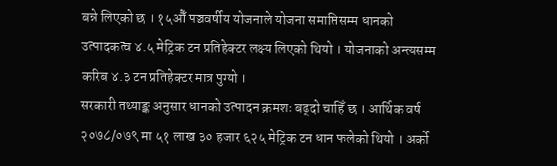बन्ने लिएको छ । १५औँ पञ्चवर्षीय योजनाले योजना समाप्तिसम्म धानको उत्पादकत्व ४.५ मेट्रिक टन प्रतिहेक्टर लक्ष्य लिएको थियो । योजनाको अन्त्यसम्म करिब ४.३ टन प्रतिहेक्टर मात्र पुग्यो ।
सरकारी तथ्याङ्क अनुसार धानको उत्पादन क्रमशः बढ्दो चाहिँ छ । आर्थिक वर्ष २०७८/०७९ मा ५१ लाख ३० हजार ६२५ मेट्रिक टन धान फलेको थियो । अर्को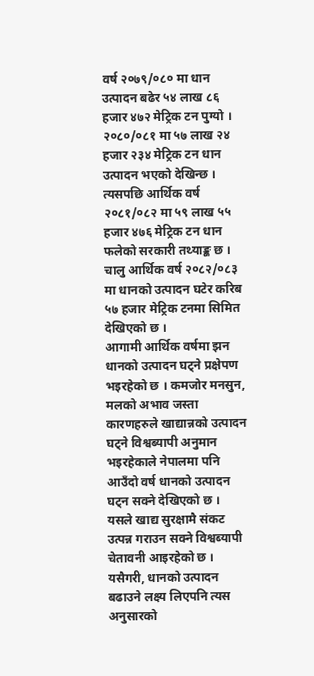वर्ष २०७९/०८० मा धान उत्पादन बढेर ५४ लाख ८६ हजार ४७२ मेट्रिक टन पुग्यो । २०८०/०८१ मा ५७ लाख २४ हजार २३४ मेट्रिक टन धान उत्पादन भएको देखिन्छ । त्यसपछि आर्थिक वर्ष २०८१/०८२ मा ५९ लाख ५५ हजार ४७६ मेट्रिक टन धान फलेको सरकारी तथ्याङ्क छ ।
चालु आर्थिक वर्ष २०८२/०८३ मा धानको उत्पादन घटेर करिब ५७ हजार मेट्रिक टनमा सिमित देखिएको छ ।
आगामी आर्थिक वर्षमा झन धानको उत्पादन घट्ने प्रक्षेपण भइरहेको छ । कमजोर मनसुन, मलको अभाव जस्ता कारणहरुले खाद्यान्नको उत्पादन घट्ने विश्वब्यापी अनुमान भइरहेकाले नेपालमा पनि आउँदो वर्ष धानको उत्पादन घट्न सक्ने देखिएको छ । यसले खाद्य सुरक्षामै संकट उत्पन्न गराउन सक्ने विश्वब्यापी चेतावनी आइरहेको छ ।
यसैगरी, धानको उत्पादन बढाउने लक्ष्य लिएपनि त्यस अनुसारको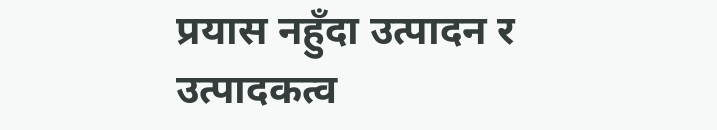प्रयास नहुँदा उत्पादन र उत्पादकत्व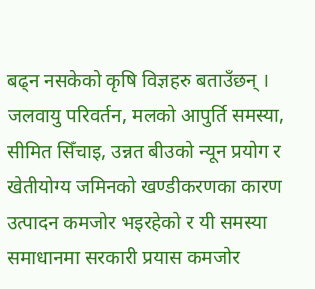बढ्न नसकेको कृषि विज्ञहरु बताउँछन् । जलवायु परिवर्तन, मलको आपुर्ति समस्या, सीमित सिँचाइ, उन्नत बीउको न्यून प्रयोग र खेतीयोग्य जमिनको खण्डीकरणका कारण उत्पादन कमजोर भइरहेको र यी समस्या समाधानमा सरकारी प्रयास कमजोर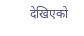देखिएको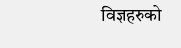विज्ञहरुको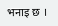भनाइ छ ।